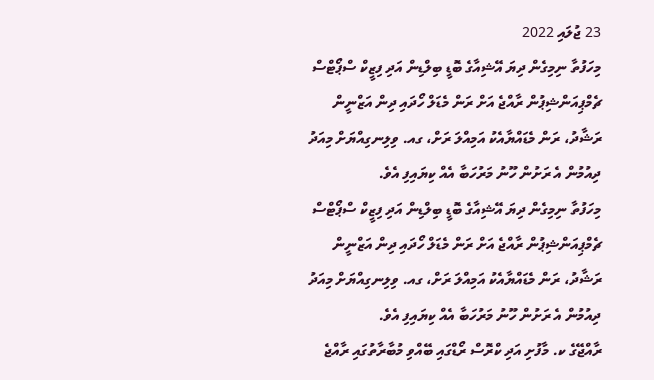23 ޖުލައި 2022
މިހަފުތާ ނިމިގެން ދިޔަ އޭޝިއާގެ ބޮޑީ ބިލްޑިން އަދި ފިޒީކް ސްޕޯޓްސް ޗެމްޕިއަންޝިޕުން ރާއްޖެ އަށް ރަން މެޑަލް ހޯދައި ދިން އަޒްނީން ރަޝާދު، ރަން މެޑައްޔާއެކު އަމިއްލަ ރަށް، ގއ. ވިލިނގިއްޔަށް މިއަދު ދިއުމުން އެ ރަށުން ހޫނު މަރުހަބާ އެއް ކިޔައިފި އެވެ.
މިހަފުތާ ނިމިގެން ދިޔަ އޭޝިއާގެ ބޮޑީ ބިލްޑިން އަދި ފިޒީކް ސްޕޯޓްސް ޗެމްޕިއަންޝިޕުން ރާއްޖެ އަށް ރަން މެޑަލް ހޯދައި ދިން އަޒްނީން ރަޝާދު، ރަން މެޑައްޔާއެކު އަމިއްލަ ރަށް، ގއ. ވިލިނގިއްޔަށް މިއަދު ދިއުމުން އެ ރަށުން ހޫނު މަރުހަބާ އެއް ކިޔައިފި އެވެ.
ރާއްޖޭގެ ކ. މާފުށި އަދި ކްރޮސް ރޯޑްގައި ބޭއްވި މުބާރާތުގައި ރާއްޖެ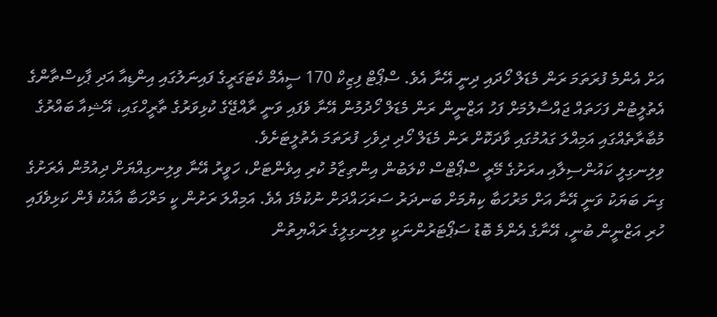އަށް އެންމެ ފުރަތަމަ ރަން މެޑަލް ހޯދައި ދިނީ އޭނާ އެވެ. ސްޕޯޓް ފިޒިކް 170 ސީއެމް ކެޓަގަރީގެ ފައިނަލުގައި އިންޑިއާ އަދި ޕާކިސްތާންގެ އެތުލީޓުން ފަހަތައް ޖައްސާލުމަށް ފަހު އަޒްނީން ރަން މެޑަލް ހޯދުމުން އޭނާ ވެފައި ވަނީ ރާއްޖޭގެ ކުޅިވަރުގެ ތާރީހްގައި، އޭޝިއާ ބައްރުގެ މުބާރާތެއްގައި އަމިއްލަ ގައުމުގައި ވާދަކޮށް ރަން މެޑަލް ހޯދި ދިވެހި ފުރަތަމަ އެތުލީޓަށެވެ.
ވިލިނގިލީ ކައުންސިލާއި އރަށުގެ މޭރީ ސްޕޯޓްސް ކްލަބުން އިންތިޒާމު ކުރި އިވެންޓަށް، ހަވީރު އޭނާ ވިލިނގިއްޔަށް ދިއުމުން އެރަށުގެ ގިނަ ބަޔަކު ވަނީ އޭނާ އަށް މަރުހަބާ ކިޔުމަށް ބަނދަރު ސަރަހައްދަށް ނުކުމެފަ އެވެ. އަމިއްލަ ރަށުން ކީ މަރްހަބާ އާއެކު ފެން ކަޅިވެފައި ހުރި އަޒްނީން ބުނީ، އޭނާގެ އެންމެ ބޮޑު ސަޕޯޓަރުންނަކީ ވިލިނގިލީގެ ރައްޔިތުން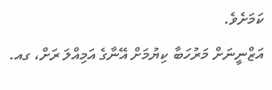ކަމަށެވެ.
އަޒްނީނަށް މަރުހަބާ ކިޔުމަށް އޭނާގެ އަމިއްލަ ރަށް، ގއ.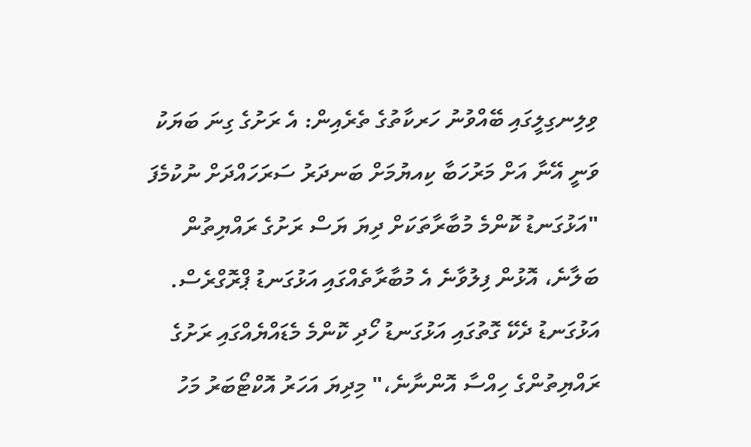ވިލިނގިލީގައި ބޭއްވުނު ހަރކާތުގެ ތެރެއިން: އެ ރަށުގެ ގިނަ ބަޔަކު ވަނީ އޭނާ އަށް މަރުހަބާ ކިއޔުމަށް ބަނދަރު ސަރަހައްދަށް ނުކުމެފަ
"އަޅުގަނޑު ކޮންމެ މުބާރާތަކަށް ދިޔަ ޔަސް ރަށުގެ ރައްޔިތުން ބަލާނެ، އޮޅުން ފިލުވާނެ އެ މުބާރާތެއްގައި އަޅުގަނޑު ޕްރޮގްރެސް. އަޅުގަނޑު ދެކޭ ގޮތުގައި އަޅުގަނޑު ހޯދި ކޮންމެ މެޑައްޔެއްގައި ރަށުގެ ރައްޔިތުންގެ ހިއްސާ އޮންނާނެ،" މިދިޔަ އަހަރު އޮކްޓޯބަރު މަހު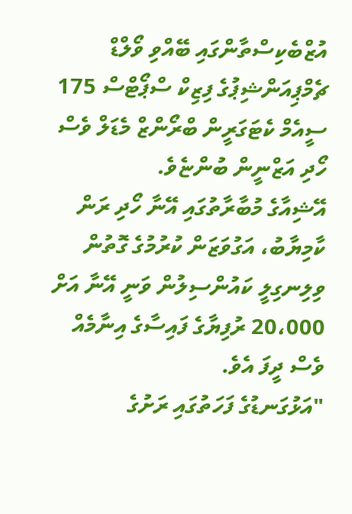އުޒްބެކިސްތާންގައި ބޭއްވި ވޯލްޑް ޗެމްޕިއަންޝިޕުގެ ފިޒިކް ސްޕޯޓްސް 175 ސީއެމް ކެޓަގަރީން ބްރޯންޒް މެޑަލް ވެސް ހޯދި އަޒްނީން ބުންޏެވެ.
އޭޝިއާގެ މުބާރާތުގައި އޭނާ ހޯދި ރަން ކާމިޔާބު، އަގުވަޒަން ކުރުމުގެ ގޮތުން ވިލިނގިލީ ކައުންސިލުން ވަނީ އޭނާ އަށް 20،000 ރުފިޔާގެ ފައިސާގެ އިނާމެއް ވެސް ދީފަ އެވެ.
"އަޅުގަނޑުގެ ފަހަތުގައި ރަށުގެ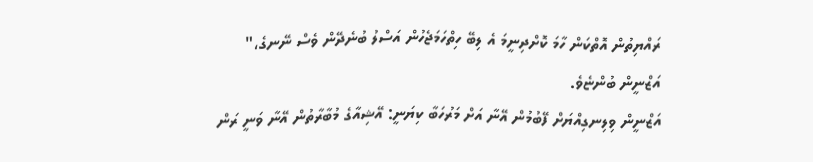ރައްޔިތުން އޮތްކަން ހާމަ ކޮށްދިނީމަ އެ ލިބޭ ހިތްހަމަޖެހުން އަސްލު ބުނެދޭން ވެސް ނޭނގެ،" އަޒްނީން ބުންޏެވެ.
އަޒްނީން ވިލިނގިއްޔަށް ފޭބުމުން އޭނާ އަށް މަރުހަބާ ކިޔަނީ: އޭޝިއާގެ މުބާރާތުން އޭނާ ވަނީ ރަން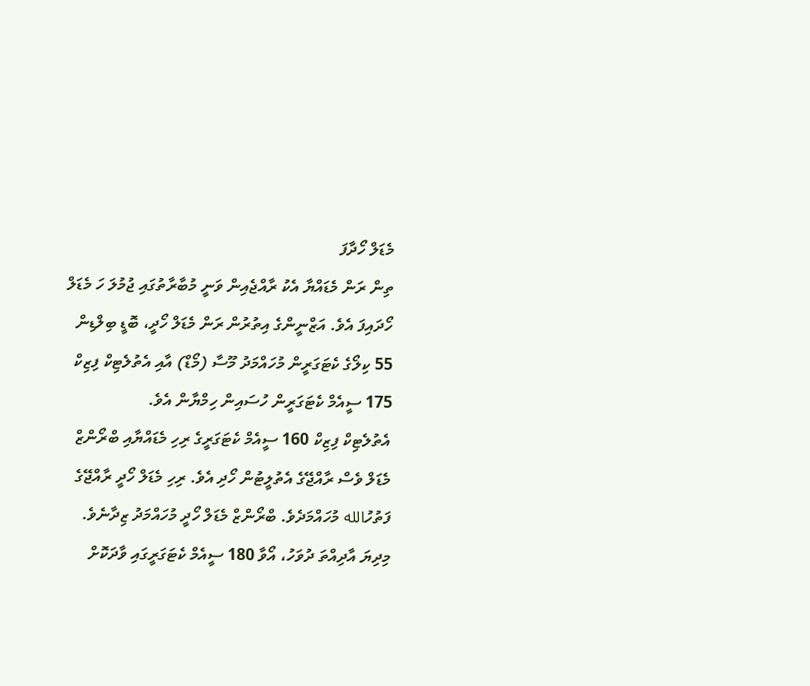މެޑަލް ހޯދާފަ
ތިން ރަން މެޑައްޔާ އެކު ރާއްޖެއިން ވަނީ މުބާރާތުގައި ޖުމުލަ ހަ މެޑަލް ހޯދައިފަ އެވެ. އަޒްނީންގެ އިތުރުން ރަން މެޑަލް ހޯދީ، ބޮޑީ ބިލްޑިން 55 ކިލޯގެ ކެޓަގަރީން މުހައްމަދު މޫސާ (މޯޑް) އާއި އެތުލެޓިކް ފިޒިކް 175 ސީއެމް ކެޓަގަރީން ހުސައިން ހިމްޔާން އެވެ.
އެތުލެޓިކް ފިޒިކް 160 ސީއެމް ކެޓަގަރީގެ ރިހި މެޑައްޔާއި ބްރޯންޒް މެޑަލް ވެސް ރާއްޖޭގެ އެތުލީޓުން ހޯދި އެވެ. ރިހި މެޑަލް ހޯދީ ރާއްޖޭގެ ފަތުހުالله މުހައްމަދެވެ. ބްރޯންޒް މެޑަލް ހޯދީ މުހައްމަދު ޒިދާނެވެ. މިދިޔަ އާދިއްތަ ދުވަހު، އޯވާ 180 ސީއެމް ކެޓަގަރީގައި ވާދަކޮށް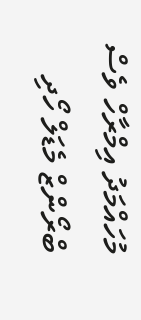މުހައްމަދު އިމްރާހް ވެސް ބްރޯންޒް މެޑަލް ހޯދި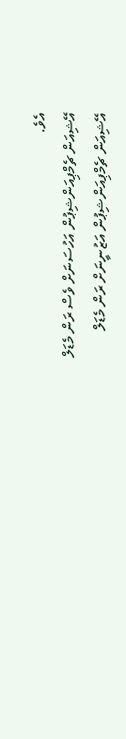އެވެ.
އޭޝިއަން ޗެމްޕިއަންޝިޕުން އަހުސަނަށް ވެސް ރަން މެޑަލް
އޭޝިއަން ޗެމްޕިއަންޝިޕުން އަޒުނީނަށް ރަން މެޑަލް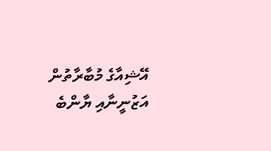އޭޝިއާގެ މުބާރާތުން އަޒުނީނާއި ޔާންބެ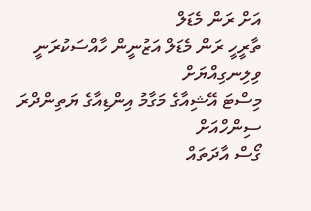އަށް ރަން މެޑަލް
ތާރީހީ ރަން މެޑަލް އަޒުނީން ހާއްސަކުރަނީ ވިލިނގިއްޔަށް
މިސްޓަ އޭޝިއާގެ މަގާމު އިންޑިއާގެ ޔަތިންދްރަ ސިންހްއަށް
ގޯސް އާދަތައް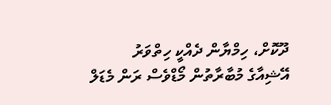ދޫކޮށް، ހިމްޔާން ދެއްކީ ހިތްވަރު
އޭޝިއާގެ މުބާރާތުން މޯޑްވެސް ރަން މެޑަލް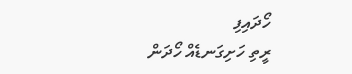ހޯދައިފި
ރީތި ހަށިގަނޑެއް ހޯދަން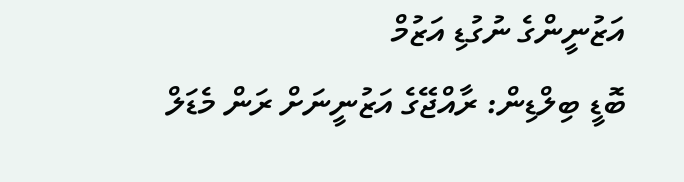އަޒުނީންގެ ނުގުޑި އަޒުމް
ބޮޑީ ބިލްޑިން: ރާއްޖޭގެ އަޒުނީނަށް ރަން މެޑަލް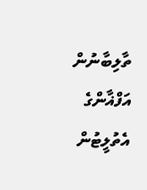ތާލިބާނުން އަފްޣާންގެ އެތުލީޓުން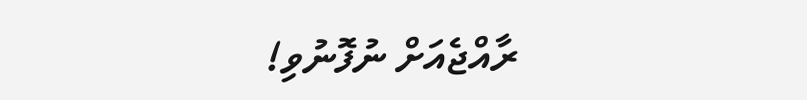ރާއްޖެއަށް ނުފޮނުވި!